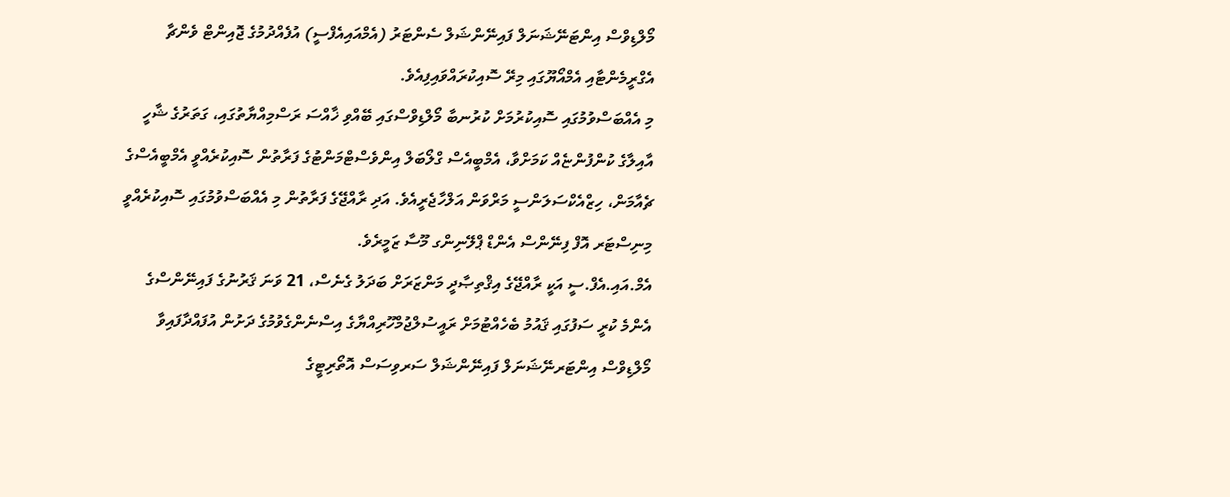މޯލްޑިވްސް އިންޓަނޭޝަނަލް ފައިނޭންޝަލް ސެންޓަރު (އެމްއައިއެފްސީ) އުފެއްދުމުގެ ޖޮއިންޓް ވެންޗާ އެގްރީމެންޓާއި އެމްއޯޔޫގައި މިރޭ ސޮއިކުރައްވައިފިއެވެ.
މި އެއްބަސްވުމުގައި ސޮއިކުރުމަށް ކުރުނބާ މޯލްޑިވްސްގައި ބޭއްވި ޚާއްސަ ރަސްމިއްޔާތުގައި، ގަތަރުގެ ޝާހީ އާއިލާގެ ކުންފުންޏެއް ކަމަށްވާ، އެމްބީއެސް ގްލޯބަލް އިންވެސްޓްމަންޓުގެ ފަރާތުން ސޮއިކުރެއްވީ އެމްބީއެސްގެ ޗެއާމަން، ހިޒްއެކްސަލަންސީ މަރްވަން އަލްހާޖެރީއެވެ. އަދި ރާއްޖޭގެ ފަރާތުން މި އެއްބަސްވުމުގައި ސޮއިކުރެއްވީ މިނިސްޓަރ އޮފް ފިނޭންސް އެންޑް ޕްލޭނިންގ މޫސާ ޒަމީރެވެ.
އެމް.އައި.އެފް.ސީ އަކީ ރާއްޖޭގެ އިޤްތިޞާދީ މަންޒަރަށް ބަދަލު ގެނެސް، 21 ވަނަ ޤަރުނުގެ ފައިނޭންސްގެ އެންމެ ކުރީ ސަފުގައި ޤައުމު ބެހެއްޓުމަށް ރައީސުލްޖުމްހޫރިއްޔާގެ އިސްނެންގެވުމުގެ ދަށުން އުފައްދާފައިވާ މޯލްޑިވްސް އިންޓަރނޭޝަނަލް ފައިނޭންޝަލް ސަރވިސަސް އޮތޯރިޓީގެ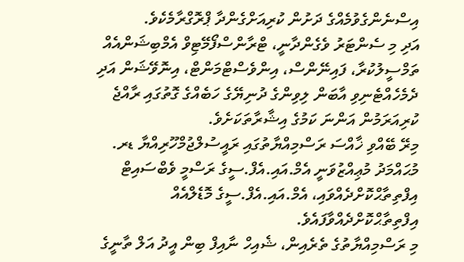އިސްނެންގެވުމެއްގެ ދަށުން ކުރިއަށްގެންދާ ޕްރޮގްރާމެކެވެ.
އަދި މި ސެންޓަރު ވެގެންދާނީ، ޓްރާންސްފޯމޭޓިވް އެމްބިޝަންއެއް ތަމްސީލުކުރާ، ފައިނޭންސް، އިންވެސްޓްމަންޓް، އިނޮވޭޝަން އަދި ދެމެހެއްޓެނިވި އާބަން ލިވިންގެ ދުނިޔޭގެ ހަބެއްގެ ގޮތުގައި ރާއްޖެ ކުރިއަރަމުން އަންނަ ކަމުގެ އިޝާރާތަކަށެވެ.
މިރޭ ބޭއްވި ޚާއްސަ ރަސްމިއްޔާތުގައި ރައީސުލްޖުމްހޫރިއްޔާ ޑރ. މުޙައްމަދު މުޢިއްޒުވަނީ އެމް.އައި.އެފް.ސީގެ ރަސްމީ ވެބްސައިޓް އިފްތިތާޙްކޮށްދެއްވައި، އެމް.އައި.އެފް.ސީގެ މޮޑެލްއެއް އިފްތިތާޙްކޮށްދެއްވާފައެވެ.
މި ރަސްމިއްޔާތުގެ ތެރެއިން، ޝެއިހް ނާއިފް ބިން އީދު އަލް ތާނީގެ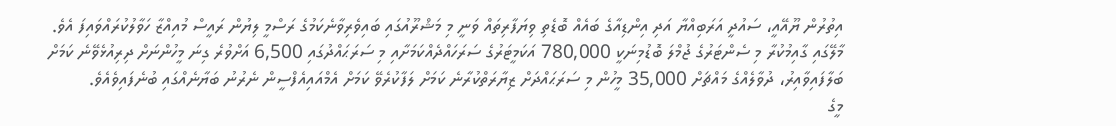އިތުރުން ޔޫއޭއީ، ސައުދީ އަރަބިއްޔާ އަދި އިންޑިއާގެ ބައެއް ބޮޑެތި ވިޔަފާރިތައް ވަނީ މި މަޝްރޫއުގައި ބައިވެރިވާނެކަމުގެ ރަސްމީ ލިޔުން ރައީސް މުއިއްޒާ ހަވާލުކުރައްވައިފަ އެވެ.
މާލޭގައި ގާއިމުކުރާ މި ސެންޓަރުގެ ޖުމްލަ ބޮޑުމިނަކީ 780,000 އަކަމީޓަރުގެ ސަރަހައްދެއްކަމަށާއި މި ސަރަޙައްދުގައި 6,500 އަށްވުރެ ގިނަ މީހުންނަށް ދިރިއުޅެވޭނެ ކަމަށް ބަލާފައިވާއިރު، ދުވާލެއްގެ މައްޗަށް 35,000 މީހުން މި ސަރަޙައްދަށް ޒިޔާރަތްކުރާނެ ކަމަށް ލަފާކުރެވޭ ކަމަށް އެމްއައިއެފްސީން ނެރުނު ބަޔާނެއްގައި ބުނެފައިވެއެވެ.
މީގެ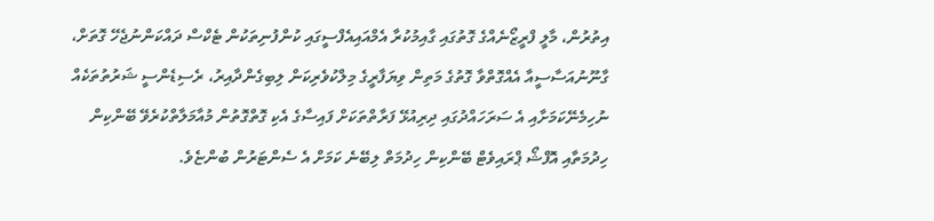އިތުރުން، މާލީ ފްރީޒޯނެއްގެ ގޮތުގައި ގާއިމުކުރާ އެމްއައިއެފްސީގައި ކުންފުނިތަކުން ޓެކްސް ދައްކަންނުޖެހޭ ގޮތަށް، ގާނޫނުއަސާސީއާ އެއްގޮތްވާ ގޮތުގެ މަތިން ވިޔަފާރީގެ މިލްކުވެރިކަން ލިބިގެންދާއިރު، ރެސިޑެންސީ ޝަރުތުތަކެއް ނުހިމެނޭކަމަށާއި އެ ސަރަހައްދުގައި ދިރިއުޅޭ ފަރާތްތަކަށް ފައިސާގެ އެކި ގޮތްގޮތުން މުއާމަލާތްކުރެވޭ ބޭންކިން ހިދުމަތާއި އޮފްޝޯ ޕްރައިވެޓް ބޭންކިން ހިދުމަތް ލިބޭނެ ކަމަށް އެ ސެންޓަރުން ބުންޏެވެ.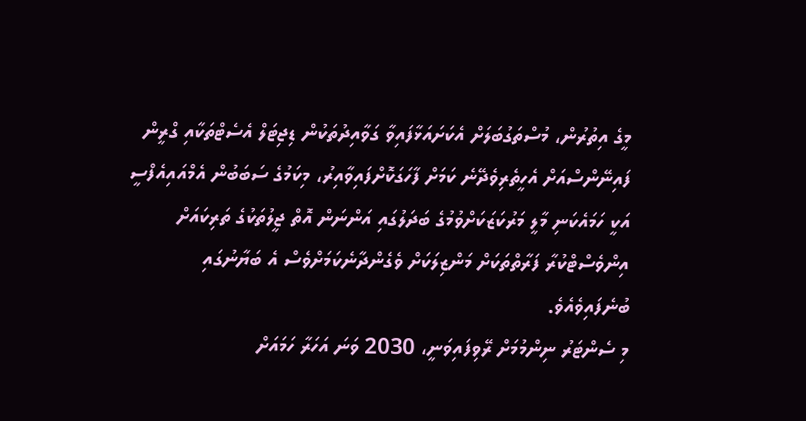މީގެ އިތުރުން، މުސްތަގުބަލަށް އެކަށައަޅާފައިވާ ގަވާއިދުތަކުން ޑިޖިޓަލް އެސެޓްތަކާއި ގްރީން ފައިނޭންސްއަށް އެހީތެރިވެދޭނެ ކަމަށް ފާހަގަކޮށްފައިވާއިރު، މިކަމުގެ ސަބަބުން އެމްއައިއެފްސީ އަކީ ހަމައެކަނި މާލީ މަރުކަޒަކަށްވުމުގެ ބަދަލުގައި އަންނަން އޮތް ޖީލުތަކުގެ ތަރިކައަށް އިންވެސްޓްކުރާ ފަރާތްތަކަށް މަންޒިލަކަށް ވެގެންދާނެކަމަށްވެސް އެ ބަޔާނުގައި ބުނެފައިވެއެވެ.
މި ސެންޓަރު ނިންމުމަށް ރޭވިފައިވަނީ، 2030 ވަނަ އަހަރާ ހަމައަށް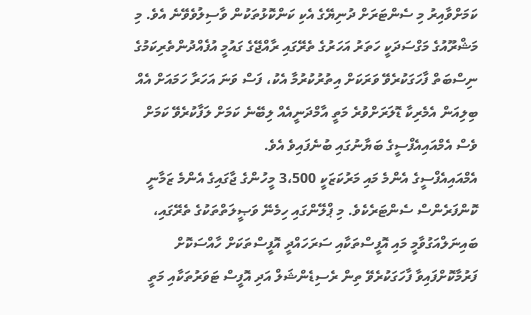ކަމަށްވާއިރު މި ސެންޓަރަށް ދުނިޔޭގެ އެކި ކަންކޮޅުތަކުން ވާސިލުވެވޭނެ އެވެ. މި މަޝްރޫއުގެ މަގްސަދަކީ ހަތަރު އަހަރުގެ ތެރޭގައި ރާއްޖޭގެ ގައުމީ އުފެއްދުންތެރިކަމުގެ ނިސްބަތް ފާހަގަކުރެވޭ ވަރަކަށް އިތުރުކުރުމާ އެކު، ފަސް ވަނަ އަހަރާ ހަމައަށް އެއް ބިލިއަން އެމެރިކާ ޑޮލަރަށްވުރެ މަތީ އާމްދަނީއެއް ލިބޭނެ ކަމަށް ލަފާކުރެވޭ ކަމަށް ވެސް އެމްއައިއެފްސީގެ ބަޔާނުގައި ބުނެފައިވެ އެވެ.
އެމްއައިއެފްސީގެ އެންމެ މައި މަރުކަޒަކީ 3،500 މީހުންގެ ޖާގައިގެ އެންމެ ޒަމާނީ ކޮންފަރެންސް ސެންޓަރެކެވެ. މި ޕްލޭންގައި ހިމެނޭ ވަޞީލަތްތަކުގެ ތެރޭގައި، ބައިނަލްއަގުވާމީ މައި އޮފީސްތަކާއި ސަރަހައްދީ އޮފީސްތަކަށް ހާއްސަކޮށް ފަރުމާކޮށްފައިވާ ފާހަގަކުރެވޭ ތިން ރެސިޑެންޝަލް އަދި އޮފީސް ޓަވަރުތަކާއި މަތީ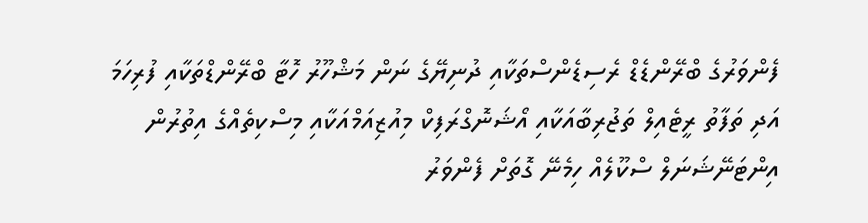ފެންވަރުގެ ބްރޭންޑެޑް ރެސިޑެންސްތަކާއި ދުނިޔޭގެ ނަން މަޝްހޫރު ހޮޓާ ބްރޭންޑްތަކާއި ފުރިހަމަ އަދި ތަފާތު ރީޓެއިލް ތަޖުރިބާއަކާއި އޯޝަނޮގްރަފިކް މިއުޒިއަމްއަކާއި މިސްކިތެއްގެ އިތުރުން އިންޓަނޭޝަނަލް ސްކޫލެއް ހިމެނޭ ގޮތަށް ފެންވަރު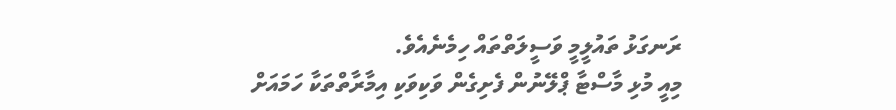ރަނގަޅު ތައުލީމީ ވަސީލަތްތައް ހިމެނެއެވެ.
މިއީ މުޅި މާސްޓާ ޕްލޭނުން ފެށިގެން ވަކިވަކި އިމާރާތްތަކާ ހަމައަށް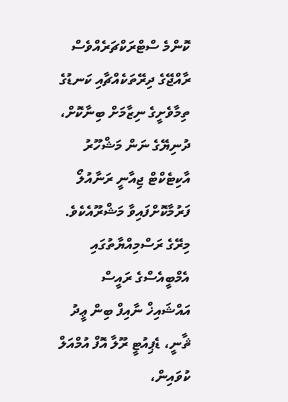ކޮންމެ ސްޓްރަކްޗަރެއްވެސް ރާއްޖޭގެ ދިރޭތަކެއްޗާއި ކަނޑުގެ ތިމާވެށީގެ ނިޒާމަށް ބިނާކޮށް، ދުނިޔޭގެ ނަން މަޝްހޫރު އާކިޓެކްޓް ޖިއާނީ ރަނާއުލޯ ފަރުމާކޮށްފައިވާ މަޝްރޫއެކެވެ.
މިރޭގެ ރަސްމިއްޔާތުގައި އެމްބީއެސްގެ ރައީސް އައްޝައިޚް ނާއިފް ބިން ޢީދު ޘާނީ، ޑެޕިއުޓީ ރޫލާ އޮފް އުމްއަލް ކުވައިން،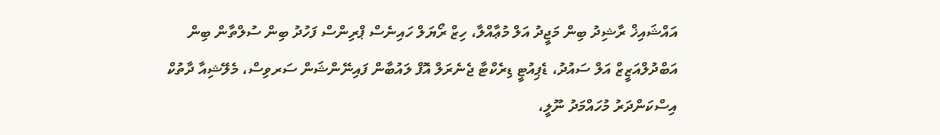އައްޝައިޚް ރާޝިދު ބިން މަޖީދު އަލް މުޢާއްލާ، ހިޒް ރޯޔަލް ހައިނެސް ޕްރިންސް ފަހުދު ބިން ސުލްތާން ބިން އަބްދުލްއަޒީޒް އަލް ސައުދު، ޑެޕިއުޓީ ޑިރެކްޓާ ޖެނެރަލް އޮފް ލައުބާން ފައިނޭންޝަން ސަރވިސް، މެލޭޝިއާ ދާތުކް އިސްކަންދަރު މުހައްމަދު ނޫލީ،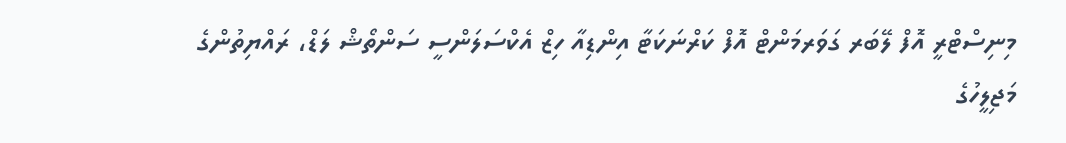މިނިސްޓްރީ އޮފް ލޭބަރ ގަވަރމަންޓް އޮފް ކަރްނަކަޓާ އިންޑިއާ ހިޒް އެކްސަލަންސީ ސަންތޯޝް ލަޑް، ރައްޔިތުންގެ މަޖިލީހުގެ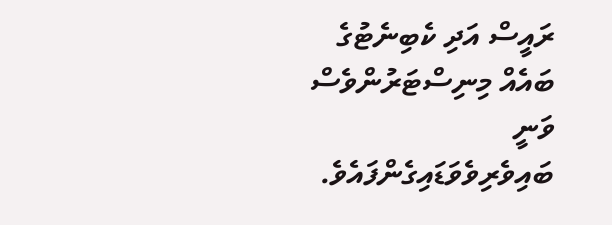ރައީސް އަދި ކެބިނެޓުގެ ބައެއް މިނިސްޓަރުންވެސް ވަނީ ބައިވެރިވެވަޑައިގެންފައެވެ.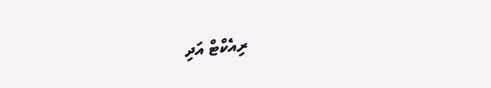ރިއެކްޓް އަދި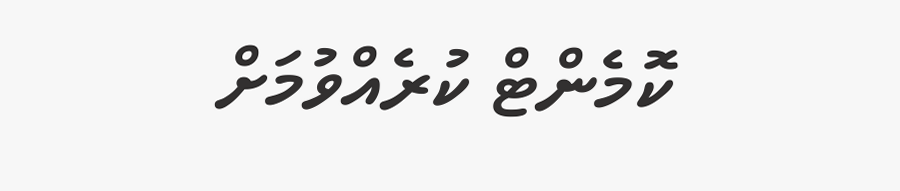ކޮމެންޓް ކުރެއްވުމަށް